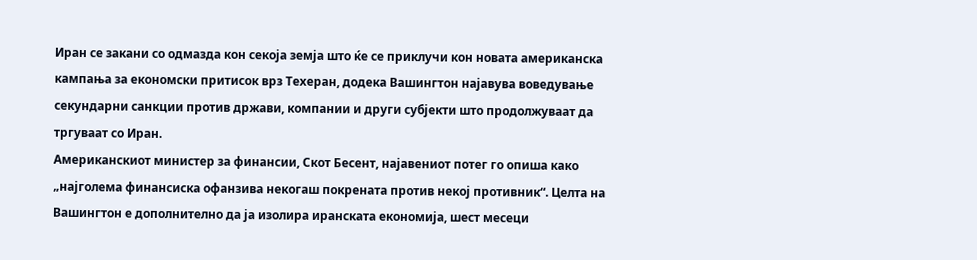Иран се закани со одмазда кон секоја земја што ќе се приклучи кон новата американска кампања за економски притисок врз Техеран, додека Вашингтон најавува воведување секундарни санкции против држави, компании и други субјекти што продолжуваат да тргуваат со Иран.
Американскиот министер за финансии, Скот Бесент, најавениот потег го опиша како „најголема финансиска офанзива некогаш покрената против некој противник“. Целта на Вашингтон е дополнително да ја изолира иранската економија, шест месеци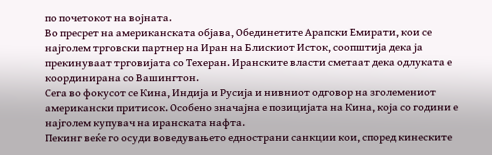по почетокот на војната.
Во пресрет на американската објава, Обединетите Арапски Емирати, кои се најголем трговски партнер на Иран на Блискиот Исток, соопштија дека ја прекинуваат трговијата со Техеран. Иранските власти сметаат дека одлуката е координирана со Вашингтон.
Сега во фокусот се Кина, Индија и Русија и нивниот одговор на зголемениот американски притисок. Особено значајна е позицијата на Кина, која со години е најголем купувач на иранската нафта.
Пекинг веќе го осуди воведувањето еднострани санкции кои, според кинеските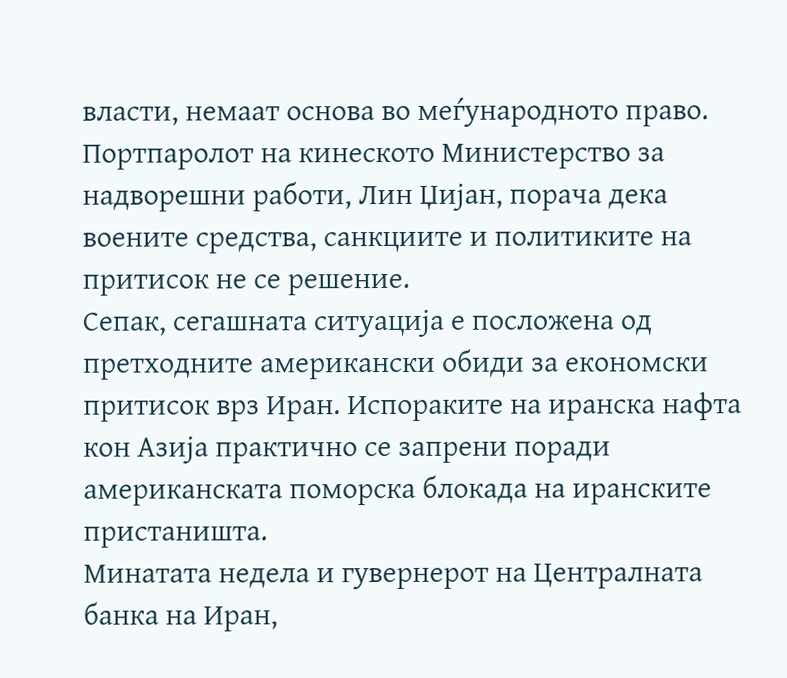власти, немаат основа во меѓународното право. Портпаролот на кинеското Министерство за надворешни работи, Лин Џијан, порача дека воените средства, санкциите и политиките на притисок не се решение.
Сепак, сегашната ситуација е посложена од претходните американски обиди за економски притисок врз Иран. Испораките на иранска нафта кон Азија практично се запрени поради американската поморска блокада на иранските пристаништа.
Минатата недела и гувернерот на Централната банка на Иран,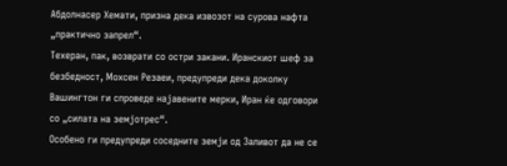Абдолнасер Хемати, призна дека извозот на сурова нафта „практично запрел“.
Техеран, пак, возврати со остри закани. Иранскиот шеф за безбедност, Мохсен Резаеи, предупреди дека доколку Вашингтон ги спроведе најавените мерки, Иран ќе одговори со „силата на земјотрес“.
Особено ги предупреди соседните земји од Заливот да не се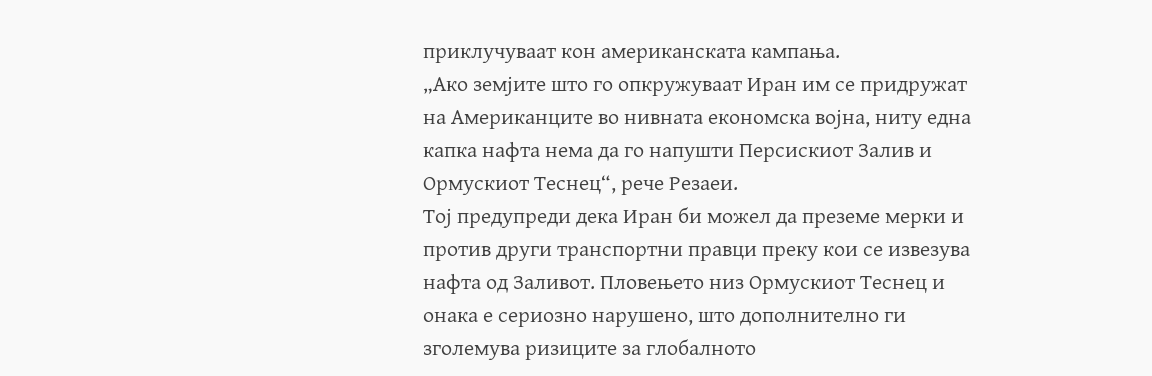приклучуваат кон американската кампања.
„Ако земјите што го опкружуваат Иран им се придружат на Американците во нивната економска војна, ниту една капка нафта нема да го напушти Персискиот Залив и Ормускиот Теснец“, рече Резаеи.
Тој предупреди дека Иран би можел да преземе мерки и против други транспортни правци преку кои се извезува нафта од Заливот. Пловењето низ Ормускиот Теснец и онака е сериозно нарушено, што дополнително ги зголемува ризиците за глобалното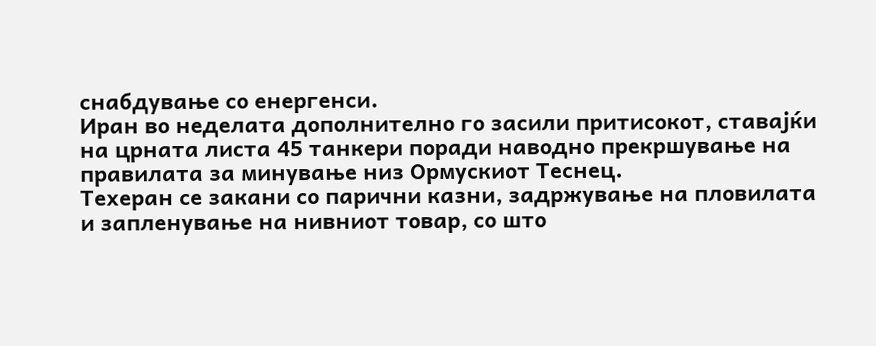снабдување со енергенси.
Иран во неделата дополнително го засили притисокот, ставајќи на црната листа 45 танкери поради наводно прекршување на правилата за минување низ Ормускиот Теснец.
Техеран се закани со парични казни, задржување на пловилата и запленување на нивниот товар, со што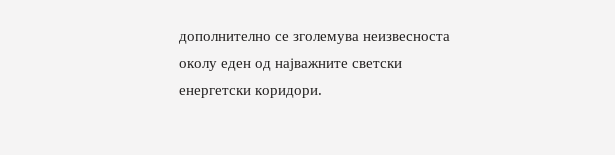дополнително се зголемува неизвесноста околу еден од најважните светски енергетски коридори.